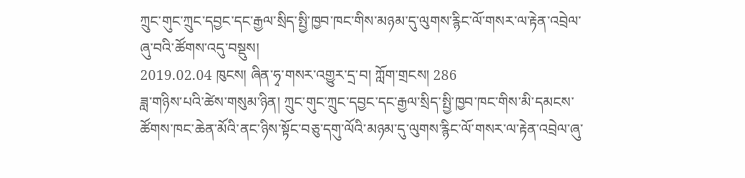ཀྲུང་གུང་ཀྲུང་དབྱང་དང་རྒྱལ་སྲིད་སྤྱི་ཁྱབ་ཁང་གིས་མཉམ་དུ་ལུགས་རྙིང་ལོ་གསར་ལ་རྟེན་འབྲེལ་ཞུ་བའི་ཚོགས་འདུ་བསྡུས།
2019.02.04 ཁུངས། ཞིན་ཧྭ་གསར་འགྱུར་དྲ་བ། ཀློག་གྲངས། 286
ཟླ་གཉིས་པའི་ཚེས་གསུམ་ཉིན། ཀྲུང་གུང་ཀྲུང་དབྱང་དང་རྒྱལ་སྲིད་སྤྱི་ཁྱབ་ཁང་གིས་མི་དམངས་ཚོགས་ཁང་ཆེན་མོའི་ནང་ཉིས་སྟོང་བཅུ་དགུ་ལོའི་མཉམ་དུ་ལུགས་རྙིང་ལོ་གསར་ལ་རྟེན་འབྲེལ་ཞུ་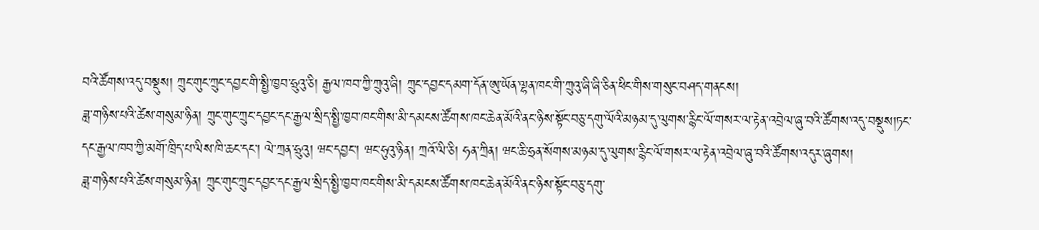བའི་ཚོགས་འདུ་བསྡུས། ཀྲུང་གུང་ཀྲུང་དབྱང་གི་སྤྱི་ཁྱབ་ཧྲུའུ་ཅི། རྒྱལ་ཁབ་ཀྱི་ཀྲུའུ་ཞི། ཀྲུང་དབྱང་དམག་དོན་ཨུ་ཡོན་ལྷན་ཁང་གི་ཀྲུའུ་ཞི་ཞི་ཅིན་ཕིང་གིས་གསུང་བཤད་གནངས།
ཟླ་གཉིས་པའི་ཚེས་གསུམ་ཉིན། ཀྲུང་གུང་ཀྲུང་དབྱང་དང་རྒྱལ་སྲིད་སྤྱི་ཁྱབ་ཁང་གིས་མི་དམངས་ཚོགས་ཁང་ཆེན་མོའི་ནང་ཉིས་སྟོང་བཅུ་དགུ་ལོའི་མཉམ་དུ་ལུགས་རྙིང་ལོ་གསར་ལ་རྟེན་འབྲེལ་ཞུ་བའི་ཚོགས་འདུ་བསྡུས།ཏང་དང་རྒྱལ་ཁབ་ཀྱི་མགོ་ཁྲིད་པ་ལིས་ཁི་ཆང་དང་། ལེ་ཀྲན་ཧྲུའུ། ཝང་དབྱང་། ཝང་ཧུའུ་ཉིན། ཀྲའོ་ལི་ཅི། ཧན་ཀྲིན། ཝང་ཆི་ཧྲན་སོགས་མཉམ་དུ་ལུགས་རྙིང་ལོ་གསར་ལ་རྟེན་འབྲེལ་ཞུ་བའི་ཚོགས་འདུར་ཞུགས།
ཟླ་གཉིས་པའི་ཚེས་གསུམ་ཉིན། ཀྲུང་གུང་ཀྲུང་དབྱང་དང་རྒྱལ་སྲིད་སྤྱི་ཁྱབ་ཁང་གིས་མི་དམངས་ཚོགས་ཁང་ཆེན་མོའི་ནང་ཉིས་སྟོང་བཅུ་དགུ་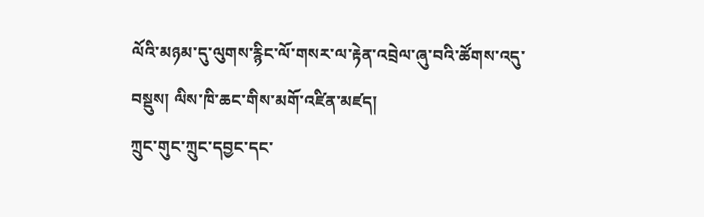ལོའི་མཉམ་དུ་ལུགས་རྙིང་ལོ་གསར་ལ་རྟེན་འབྲེལ་ཞུ་བའི་ཚོགས་འདུ་བསྡུས། ལིས་ཁི་ཆང་གིས་མགོ་འཛིན་མཛད།
ཀྲུང་གུང་ཀྲུང་དབྱང་དང་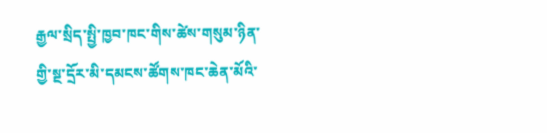རྒྱལ་སྲིད་སྤྱི་ཁྱབ་ཁང་གིས་ཚེས་གསུམ་ཉིན་གྱི་སྔ་དྲོར་མི་དམངས་ཚོགས་ཁང་ཆེན་མོའི་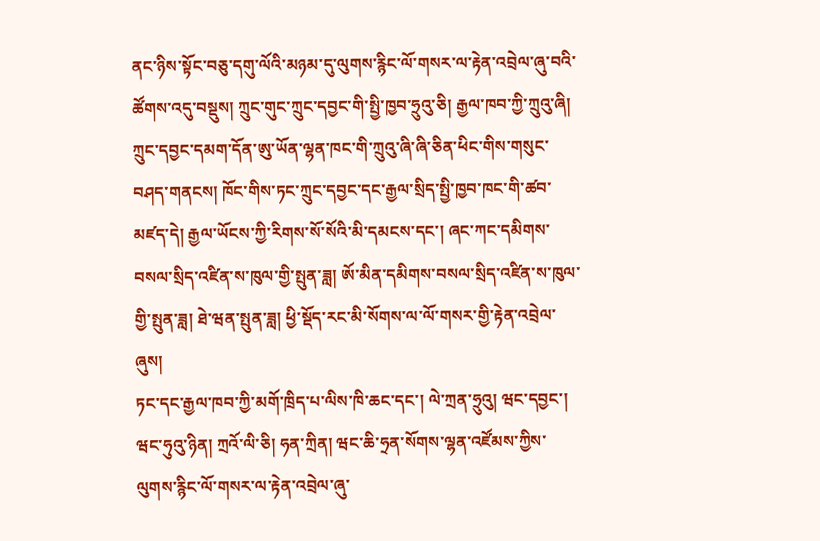ནང་ཉིས་སྟོང་བཅུ་དགུ་ལོའི་མཉམ་དུ་ལུགས་རྙིང་ལོ་གསར་ལ་རྟེན་འབྲེལ་ཞུ་བའི་ཚོགས་འདུ་བསྡུས། ཀྲུང་གུང་ཀྲུང་དབྱང་གི་སྤྱི་ཁྱབ་ཧྲུའུ་ཅི། རྒྱལ་ཁབ་ཀྱི་ཀྲུའུ་ཞི། ཀྲུང་དབྱང་དམག་དོན་ཨུ་ཡོན་ལྷན་ཁང་གི་ཀྲུའུ་ཞི་ཞི་ཅིན་ཕིང་གིས་གསུང་བཤད་གནངས། ཁོང་གིས་ཏང་ཀྲུང་དབྱང་དང་རྒྱལ་སྲིད་སྤྱི་ཁྱབ་ཁང་གི་ཚབ་མཛད་དེ། རྒྱལ་ཡོངས་ཀྱི་རིགས་སོ་སོའི་མི་དམངས་དང་། ཞང་ཀང་དམིགས་བསལ་སྲིད་འཛིན་ས་ཁུལ་གྱི་སྤུན་ཟླ། ཨོ་མིན་དམིགས་བསལ་སྲིད་འཛིན་ས་ཁུལ་གྱི་སྤུན་ཟླ། ཐེ་ཝན་སྤུན་ཟླ། ཕྱི་སྡོད་རང་མི་སོགས་ལ་ལོ་གསར་གྱི་རྟེན་འབྲེལ་ཞུས།
ཏང་དང་རྒྱལ་ཁབ་ཀྱི་མགོ་ཁྲིད་པ་ལིས་ཁི་ཆང་དང་། ལེ་ཀྲན་ཧྲུའུ། ཝང་དབྱང་། ཝང་ཧུའུ་ཉིན། ཀྲའོ་ལི་ཅི། ཧན་ཀྲིན། ཝང་ཆི་ཧྲན་སོགས་ལྷན་འཛོམས་ཀྱིས་ལུགས་རྙིང་ལོ་གསར་ལ་རྟེན་འབྲེལ་ཞུ་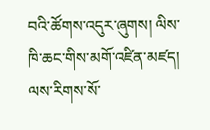བའི་ཚོགས་འདུར་ཞུགས། ལིས་ཁི་ཆང་གིས་མགོ་འཛིན་མཛད།
ལས་རིགས་སོ་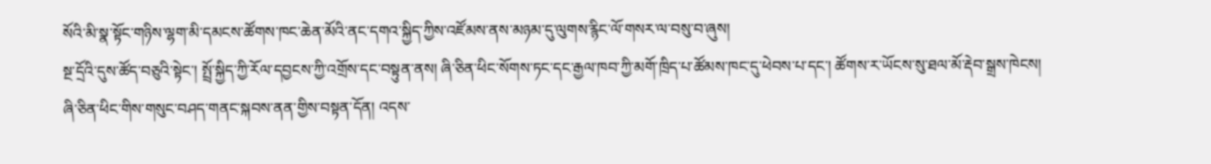སོའི་མི་སྣ་སྟོང་གཉིས་ལྷག་མི་དམངས་ཚོགས་ཁང་ཆེན་མོའི་ནང་དགའ་སྐྱིད་ཀྱིས་འཛོམས་ནས་མཉམ་དུ་ལུགས་རྙིང་ལོ་གསར་ལ་བསུ་བ་ཞུས།
སྔ་དྲོའི་དུས་ཚོད་བཅུའི་སྟེང་། སྤྲོ་སྐྱིད་ཀྱི་རོལ་དབྱངས་ཀྱི་འགྲོས་དང་བསྟུན་ནས། ཞི་ཅིན་ཕིང་སོགས་ཏང་དང་རྒྱལ་ཁབ་ཀྱི་མགོ་ཁྲིད་པ་ཚོམས་ཁང་དུ་ཕེབས་པ་དང་། ཚོགས་ར་ཡོངས་སུ་ཐལ་མོ་རྡེབ་སྒྲས་ཁེངས།
ཞི་ཅིན་ཕིང་གིས་གསུང་བཤད་གནང་སྐབས་ནན་གྱིས་བསྟན་དོན། འདས་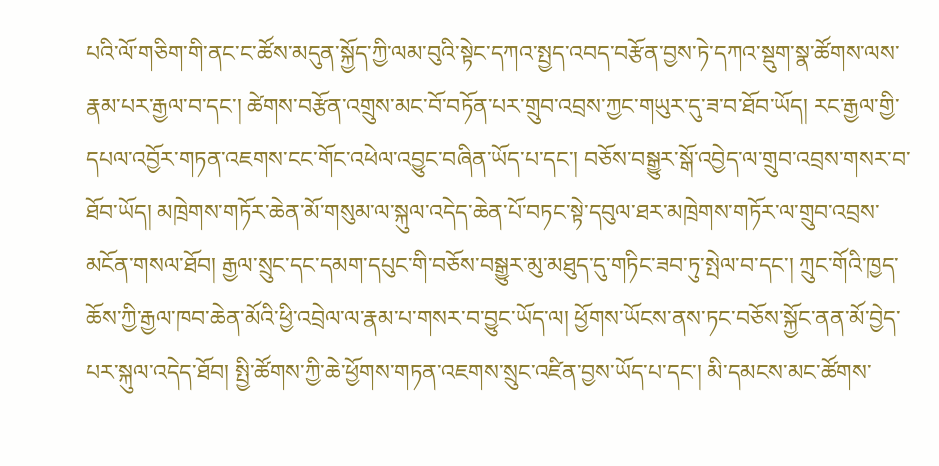པའི་ལོ་གཅིག་གི་ནང་ང་ཚོས་མདུན་སྐྱོད་ཀྱི་ལམ་བུའི་སྟེང་དཀའ་སྤྱད་འབད་བརྩོན་བྱས་ཏེ་དཀའ་སྡུག་སྣ་ཚོགས་ལས་རྣམ་པར་རྒྱལ་བ་དང་། ཚེགས་བརྩོན་འགྲུས་མང་བོ་བཏོན་པར་གྲུབ་འབྲས་ཀྱང་གཡུར་དུ་ཟ་བ་ཐོབ་ཡོད། རང་རྒྱལ་གྱི་དཔལ་འབྱོར་གཏན་འཇགས་ངང་གོང་འཕེལ་འབྱུང་བཞིན་ཡོད་པ་དང་། བཅོས་བསྒྱུར་སྒོ་འབྱེད་ལ་གྲུབ་འབྲས་གསར་བ་ཐོབ་ཡོད། མཁྲེགས་གཏོར་ཆེན་མོ་གསུམ་ལ་སྐུལ་འདེད་ཆེན་པོ་བཏང་སྟེ་དབུལ་ཐར་མཁྲེགས་གཏོར་ལ་གྲུབ་འབྲས་མངོན་གསལ་ཐོབ། རྒྱལ་སྲུང་དང་དམག་དཔུང་གི་བཅོས་བསྒྱུར་མུ་མཐུད་དུ་གཏིང་ཟབ་ཏུ་སྤེལ་བ་དང་། ཀྲུང་གོའི་ཁྱད་ཆོས་ཀྱི་རྒྱལ་ཁབ་ཆེན་མོའི་ཕྱི་འབྲེལ་ལ་རྣམ་པ་གསར་བ་བྱུང་ཡོད་ལ། ཕྱོགས་ཡོངས་ནས་ཏང་བཅོས་སྐྱོང་ནན་མོ་བྱེད་པར་སྐུལ་འདེད་ཐོབ། སྤྱི་ཚོགས་ཀྱི་ཆེ་ཕྱོགས་གཏན་འཇགས་སྲུང་འཛིན་བྱས་ཡོད་པ་དང་། མི་དམངས་མང་ཚོགས་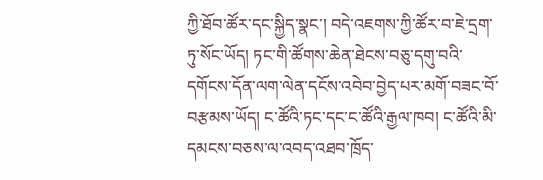ཀྱི་ཐོབ་ཚོར་དང་སྐྱིད་སྣང་། བདེ་འཇགས་ཀྱི་ཚོར་བ་ཇེ་དྲག་ཏུ་སོང་ཡོད། ཏང་གི་ཚོགས་ཆེན་ཐེངས་བཅུ་དགུ་བའི་དགོངས་དོན་ལག་ལེན་དངོས་འབེབ་བྱེད་པར་མགོ་བཟང་བོ་བརྩམས་ཡོད། ང་ཚོའི་ཏང་དང་ང་ཚོའི་རྒྱལ་ཁབ། ང་ཚོའི་མི་དམངས་བཅས་ལ་འབད་འཐབ་ཁྲོད་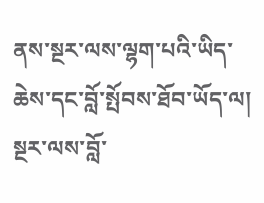ནས་སྔར་ལས་ལྷག་པའི་ཡིད་ཆེས་དང་བློ་སྤོབས་ཐོབ་ཡོད་ལ། སྔར་ལས་བློ་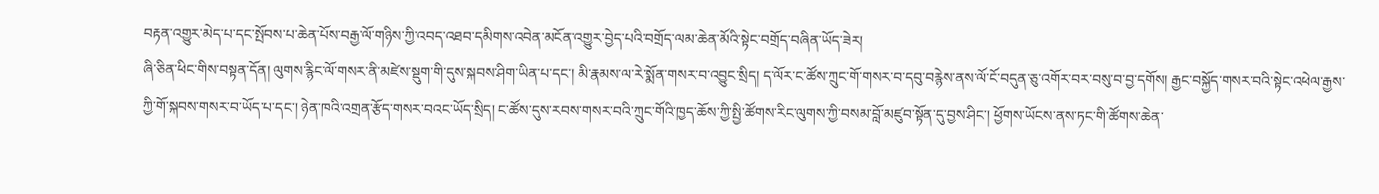བརྟན་འགྱུར་མེད་པ་དང་སྤོབས་པ་ཆེན་པོས་བརྒྱ་ལོ་གཉིས་ཀྱི་འབད་འཐབ་དམིགས་འབེན་མངོན་འགྱུར་བྱེད་པའི་བགྲོད་ལམ་ཆེན་མོའི་སྟེང་བགྲོད་བཞིན་ཡོད་ཟེར།
ཞི་ཅིན་ཕིང་གིས་བསྟན་དོན། ལུགས་རྙིང་ལོ་གསར་ནི་མཛེས་སྡུག་གི་དུས་སྐབས་ཤིག་ཡིན་པ་དང་། མི་རྣམས་ལ་རེ་སྨོན་གསར་བ་འབྱུང་སྲིད། ད་ལོར་ང་ཚོས་ཀྲུང་གོ་གསར་བ་དབུ་བརྙེས་ནས་ལོ་ངོ་བདུན་ཅུ་འགོར་བར་བསུ་བ་བྱ་དགོས། རྒྱང་བསྐྱོད་གསར་བའི་སྟེང་འཕེལ་རྒྱས་ཀྱི་གོ་སྐབས་གསར་བ་ཡོད་པ་དང་། ཉེན་ཁའི་འགྲན་རྩོད་གསར་བའང་ཡོད་སྲིད། ང་ཚོས་དུས་རབས་གསར་བའི་ཀྲུང་གོའི་ཁྱད་ཆོས་ཀྱི་སྤྱི་ཚོགས་རིང་ལུགས་ཀྱི་བསམ་བློ་མཛུབ་སྟོན་དུ་བྱས་ཤིང་། ཕྱོགས་ཡོངས་ནས་ཏང་གི་ཚོགས་ཆེན་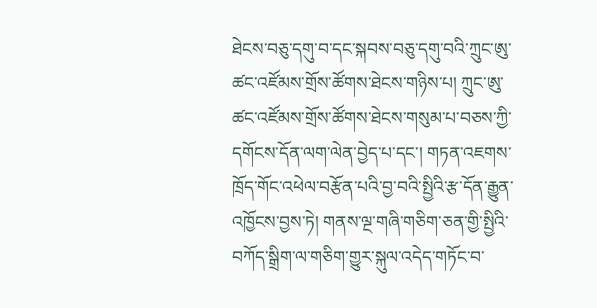ཐེངས་བཅུ་དགུ་བ་དང་སྐབས་བཅུ་དགུ་བའི་ཀྲུང་ཨུ་ཚང་འཛོམས་གྲོས་ཚོགས་ཐེངས་གཉིས་པ། ཀྲུང་ཨུ་ཚང་འཛོམས་གྲོས་ཚོགས་ཐེངས་གསུམ་པ་བཅས་ཀྱི་དགོངས་དོན་ལག་ལེན་བྱེད་པ་དང་། གཏན་འཇགས་ཁྲོད་གོང་འཕེལ་བརྩོན་པའི་བྱ་བའི་སྤྱིའི་རྩ་དོན་རྒྱུན་འཁྱོངས་བྱས་ཏེ། གནས་ལྔ་གཞི་གཅིག་ཅན་གྱི་སྤྱིའི་བཀོད་སྒྲིག་ལ་གཅིག་གྱུར་སྐུལ་འདེད་གཏོང་བ་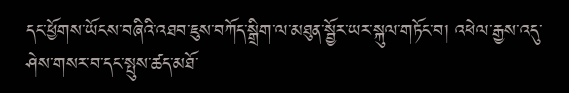དང་ཕྱོགས་ཡོངས་བཞིའི་འཐབ་ཇུས་བཀོད་སྒྲིག་ལ་མཐུན་སྦྱོར་ཡར་སྐུལ་གཏོང་བ། འཕེལ་རྒྱས་འདུ་ཤེས་གསར་བ་དང་སྤུས་ཚད་མཐོ་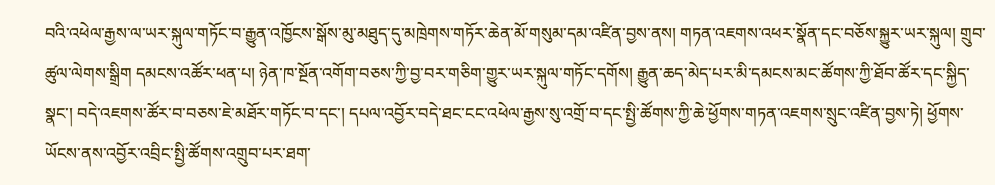བའི་འཕེལ་རྒྱས་ལ་ཡར་སྐུལ་གཏོང་བ་རྒྱུན་འཁྱོངས་སྒོས་མུ་མཐུད་དུ་མཁྲེགས་གཏོར་ཆེན་མོ་གསུམ་དམ་འཛིན་བྱས་ནས། གཏན་འཇགས་འཕར་སྣོན་དང་བཅོས་སྐྱུར་ཡར་སྐུལ། གྲུབ་ཚུལ་ལེགས་སྒྲིག དམངས་འཚོར་ཕན་པ། ཉེན་ཁ་སྔོན་འགོག་བཅས་ཀྱི་བྱ་བར་གཅིག་གྱུར་ཡར་སྐུལ་གཏོང་དགོས། རྒྱུན་ཆད་མེད་པར་མི་དམངས་མང་ཚོགས་ཀྱི་ཐོབ་ཚོར་དང་སྐྱིད་སྣང་། བདེ་འཇགས་ཚོར་བ་བཅས་ཇེ་མཐོར་གཏོང་བ་དང་། དཔལ་འབྱོར་བདེ་ཐང་ངང་འཕེལ་རྒྱས་སུ་འགྲོ་བ་དང་སྤྱི་ཚོགས་ཀྱི་ཆེ་ཕྱོགས་གཏན་འཇགས་སྲུང་འཛིན་བྱས་ཏེ། ཕྱོགས་ཡོངས་ནས་འབྱོར་འབྲིང་སྤྱི་ཚོགས་འགྲུབ་པར་ཐག་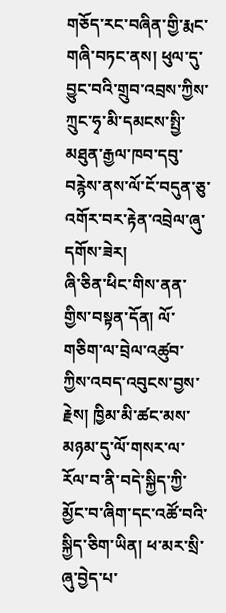གཅོད་རང་བཞིན་གྱི་རྨང་གཞི་བཏང་ནས། ཕུལ་དུ་བྱུང་བའི་གྲུབ་འབྲས་ཀྱིས་ཀྲུང་ཧྭ་མི་དམངས་སྤྱི་མཐུན་རྒྱལ་ཁབ་དབུ་བརྙེས་ནས་ལོ་ངོ་བདུན་ཅུ་འགོར་བར་རྟེན་འབྲེལ་ཞུ་དགོས་ཟེར།
ཞི་ཅིན་ཕིང་གིས་ནན་གྱིས་བསྟན་དོན། ལོ་གཅིག་ལ་བྲེལ་འཚུབ་ཀྱིས་འབད་འབུངས་བྱས་རྗེས། ཁྱིམ་མི་ཚང་མས་མཉམ་དུ་ལོ་གསར་ལ་རོལ་བ་ནི་བདེ་སྐྱིད་ཀྱི་མྱོང་བ་ཞིག་དང་འཚོ་བའི་སྐྱིད་ཅིག་ཡིན། ཕ་མར་སྲི་ཞུ་བྱེད་པ་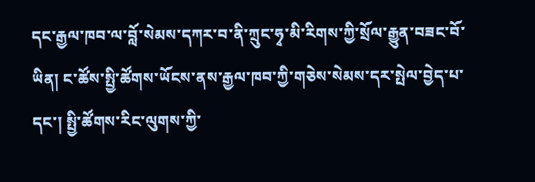དང་རྒྱལ་ཁབ་ལ་བློ་སེམས་དཀར་བ་ནི་ཀྲུང་ཧྭ་མི་རིགས་ཀྱི་སྲོལ་རྒྱུན་བཟང་བོ་ཡིན། ང་ཚོས་སྤྱི་ཚོགས་ཡོངས་ནས་རྒྱལ་ཁབ་ཀྱི་གཅེས་སེམས་དར་སྤེལ་བྱེད་པ་དང་། སྤྱི་ཚོགས་རིང་ལུགས་ཀྱི་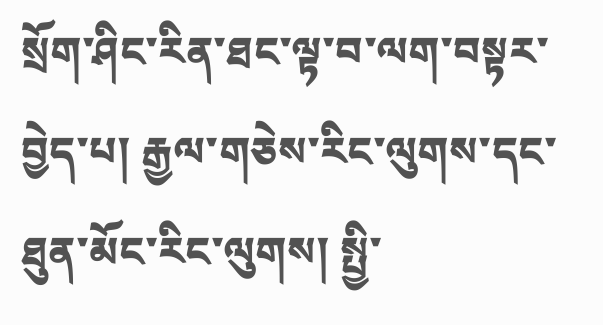སྲོག་ཤིང་རིན་ཐང་ལྟ་བ་ལག་བསྟར་བྱེད་པ། རྒྱལ་གཅེས་རིང་ལུགས་དང་ཐུན་མོང་རིང་ལུགས། སྤྱི་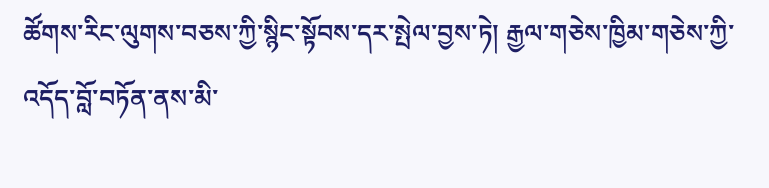ཚོགས་རིང་ལུགས་བཅས་ཀྱི་སྙིང་སྟོབས་དར་སྤེལ་བྱས་ཏེ། རྒྱལ་གཅེས་ཁྱིམ་གཅེས་ཀྱི་འདོད་བློ་བཏོན་ནས་མི་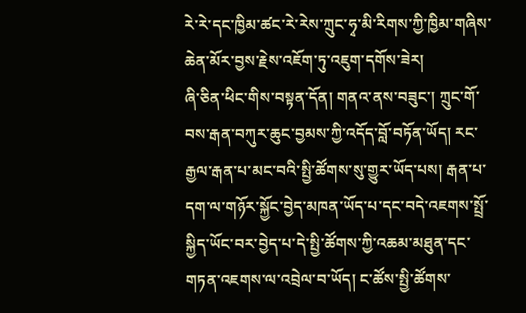རེ་རེ་དང་ཁྱིམ་ཚང་རེ་རེས་ཀྲུང་ཧྭ་མི་རིགས་ཀྱི་ཁྱིམ་གཞིས་ཆེན་མོར་བྱས་རྗེས་འཇོག་ཏུ་འཇུག་དགོས་ཟེར།
ཞི་ཅིན་ཕིང་གིས་བསྟན་དོན། གནའ་ནས་བཟུང་། ཀྲུང་གོ་བས་རྒན་བཀུར་ཆུང་བྱམས་ཀྱི་འདོད་བློ་བཏོན་ཡོད། རང་རྒྱལ་རྒན་པ་མང་བའི་སྤྱི་ཚོགས་སུ་གྱུར་ཡོད་པས། རྒན་པ་དག་ལ་གཉོར་སྐྱོང་བྱེད་མཁན་ཡོད་པ་དང་བདེ་འཇགས་སྤྲོ་སྐྱིད་ཡོང་བར་བྱེད་པ་དེ་སྤྱི་ཚོགས་ཀྱི་འཆམ་མཐུན་དང་གཏན་འཇགས་ལ་འབྲེལ་བ་ཡོད། ང་ཚོས་སྤྱི་ཚོགས་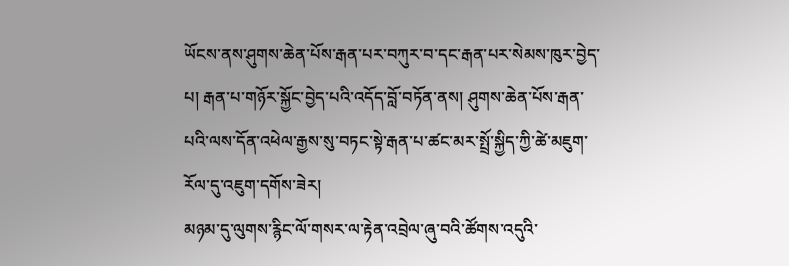ཡོངས་ནས་ཤུགས་ཆེན་པོས་རྒན་པར་བཀུར་བ་དང་རྒན་པར་སེམས་ཁུར་བྱེད་པ། རྒན་པ་གཉོར་སྐྱོང་བྱེད་པའི་འདོད་བློ་བཏོན་ནས། ཤུགས་ཆེན་པོས་རྒན་པའི་ལས་དོན་འཕེལ་རྒྱས་སུ་བཏང་སྟེ་རྒན་པ་ཚང་མར་སྤྲོ་སྐྱིད་ཀྱི་ཚེ་མཇུག་རོལ་དུ་འཇུག་དགོས་ཟེར།
མཉམ་དུ་ལུགས་རྙིང་ལོ་གསར་ལ་རྟེན་འབྲེལ་ཞུ་བའི་ཚོགས་འདུའི་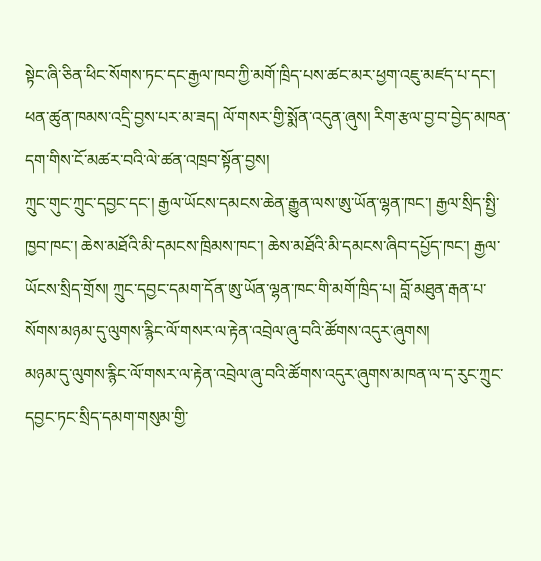སྟེང་ཞི་ཅིན་ཕིང་སོགས་ཏང་དང་རྒྱལ་ཁབ་ཀྱི་མགོ་ཁྲིད་པས་ཚང་མར་ཕྱག་འཇུ་མཛད་པ་དང་། ཕན་ཚུན་ཁམས་འདྲི་བྱས་པར་མ་ཟད། ལོ་གསར་གྱི་སྨོན་འདུན་ཞུས། རིག་རྩལ་བྱ་བ་བྱེད་མཁན་དག་གིས་ངོ་མཚར་བའི་ལེ་ཚན་འཁྲབ་སྟོན་བྱས།
ཀྲུང་གུང་ཀྲུང་དབྱང་དང་། རྒྱལ་ཡོངས་དམངས་ཆེན་རྒྱུན་ལས་ཨུ་ཡོན་ལྷན་ཁང་། རྒྱལ་སྲིད་སྤྱི་ཁྱབ་ཁང་། ཆེས་མཐོའི་མི་དམངས་ཁྲིམས་ཁང་། ཆེས་མཐོའི་མི་དམངས་ཞིབ་དཔྱོད་ཁང་། རྒྱལ་ཡོངས་སྲིད་གྲོས། ཀྲུང་དབྱང་དམག་དོན་ཨུ་ཡོན་ལྷན་ཁང་གི་མགོ་ཁྲིད་པ། བློ་མཐུན་རྒན་པ་སོགས་མཉམ་དུ་ལུགས་རྙིང་ལོ་གསར་ལ་རྟེན་འབྲེལ་ཞུ་བའི་ཚོགས་འདུར་ཞུགས།
མཉམ་དུ་ལུགས་རྙིང་ལོ་གསར་ལ་རྟེན་འབྲེལ་ཞུ་བའི་ཚོགས་འདུར་ཞུགས་མཁན་ལ་ད་རུང་ཀྲུང་དབྱང་ཏང་སྲིད་དམག་གསུམ་གྱི་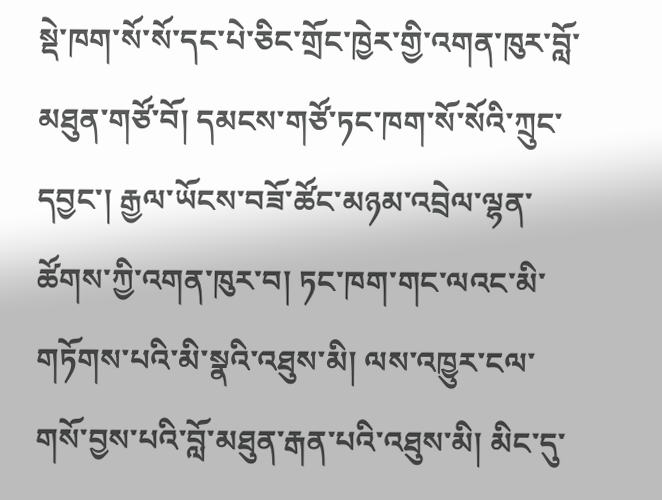སྡེ་ཁག་སོ་སོ་དང་པེ་ཅིང་གྲོང་ཁྱེར་གྱི་འགན་ཁུར་བློ་མཐུན་གཙོ་བོ། དམངས་གཙོ་ཏང་ཁག་སོ་སོའི་ཀྲུང་དབྱང་། རྒྱལ་ཡོངས་བཟོ་ཚོང་མཉམ་འབྲེལ་ལྷན་ཚོགས་ཀྱི་འགན་ཁུར་བ། ཏང་ཁག་གང་ལའང་མི་གཏོགས་པའི་མི་སྣའི་འཐུས་མི། ལས་འཁྱུར་ངལ་གསོ་བྱས་པའི་བློ་མཐུན་རྒན་པའི་འཐུས་མི། མིང་དུ་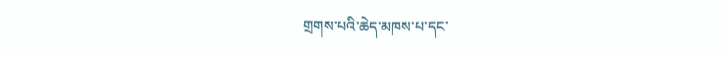གྲགས་པའི་ཆེད་མཁས་པ་དང་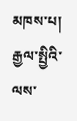མཁས་པ། རྒྱལ་སྤྱིའི་ལས་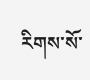རིགས་སོ་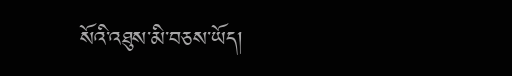སོའི་འཐུས་མི་བཅས་ཡོད།